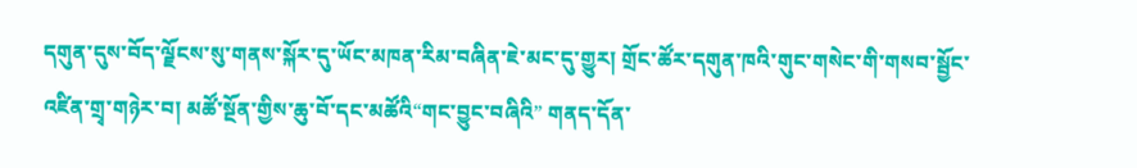དགུན་དུས་བོད་ལྗོངས་སུ་གནས་སྐོར་དུ་ཡོང་མཁན་རིམ་བཞིན་ཇེ་མང་དུ་གྱུར། གྲོང་ཚོར་དགུན་ཁའི་གུང་གསེང་གི་གསབ་སྦྱོང་འཛིན་གྲྭ་གཉེར་བ། མཚོ་སྔོན་གྱིས་ཆུ་བོ་དང་མཚོའི“གང་བྱུང་བཞིའི” གནད་དོན་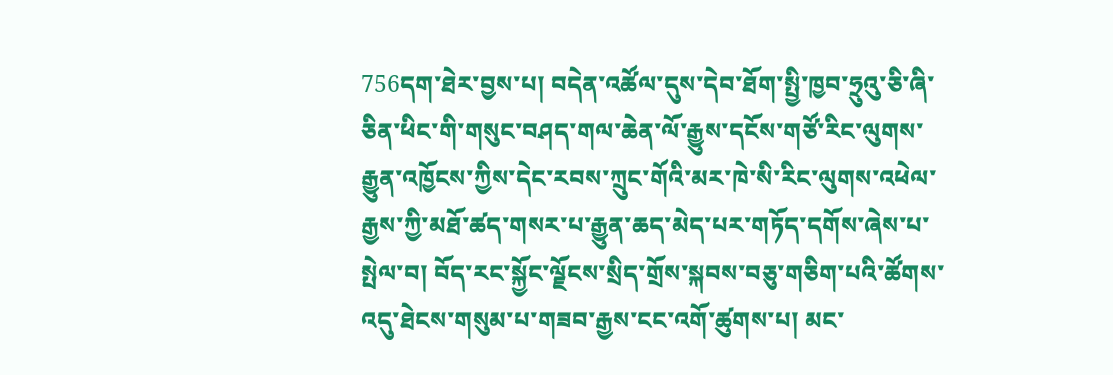756དག་ཐེར་བྱས་པ། བདེན་འཚོལ་དུས་དེབ་ཐོག་སྤྱི་ཁྱབ་ཧྲུའུ་ཅི་ཞི་ཅིན་ཕིང་གི་གསུང་བཤད་གལ་ཆེན་ལོ་རྒྱུས་དངོས་གཙོ་རིང་ལུགས་རྒྱུན་འཁྱོངས་ཀྱིས་དེང་རབས་ཀྲུང་གོའི་མར་ཁེ་སི་རིང་ལུགས་འཕེལ་རྒྱས་ཀྱི་མཐོ་ཚད་གསར་པ་རྒྱུན་ཆད་མེད་པར་གཏོད་དགོས་ཞེས་པ་སྤེལ་བ། བོད་རང་སྐྱོང་ལྗོངས་སྲིད་གྲོས་སྐབས་བཅུ་གཅིག་པའི་ཚོགས་འདུ་ཐེངས་གསུམ་པ་གཟབ་རྒྱས་ངང་འགོ་ཚུགས་པ། མང་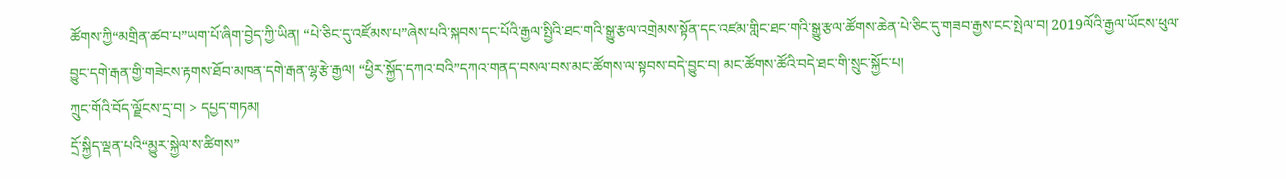ཚོགས་ཀྱི“མགྲིན་ཚབ་པ”ཡག་པོ་ཞིག་བྱེད་ཀྱི་ཡིན། “པེ་ཅིང་དུ་འཛོམས་པ”ཞེས་པའི་སྐབས་དང་པོའི་རྒྱལ་སྤྱིའི་ཐང་གའི་སྒྱུ་རྩལ་འགྲེམས་སྟོན་དང་འཛམ་གླིང་ཐང་གའི་སྒྱུ་རྩལ་ཚོགས་ཆེན་པེ་ཅིང་དུ་གཟབ་རྒྱས་ངང་སྤེལ་བ། 2019ལོའི་རྒྱལ་ཡོངས་ཕུལ་བྱུང་དགེ་རྒན་གྱི་གཟེངས་རྟགས་ཐོབ་མཁན་དགེ་རྒན་ལྷ་རྩེ་རྒྱལ། “ཕྱིར་སྐྱོད་དཀའ་བའི”དཀའ་གནད་བསལ་བས་མང་ཚོགས་ལ་སྟབས་བདེ་བྱུང་བ། མང་ཚོགས་ཚོའི་བདེ་ཐང་གི་སྲུང་སྐྱོང་པ།
ཀྲུང་གོའི་བོད་ལྗོངས་དྲ་བ། > དཔྱད་གཏམ།
དྲོ་སྐྱིད་ལྡན་པའི“མྱུར་སྐྱེལ་ས་ཚིགས”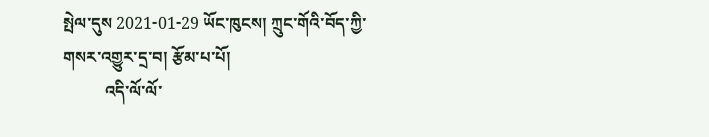སྤེལ་དུས 2021-01-29 ཡོང་ཁུངས། ཀྲུང་གོའི་བོད་ཀྱི་གསར་འགྱུར་དྲ་བ། རྩོམ་པ་པོ།
          འདི་ལོ་ལོ་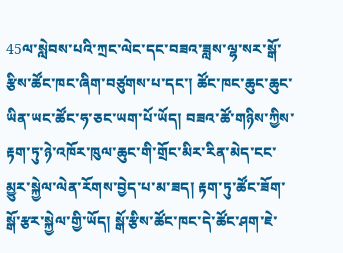45ལ་སླེབས་པའི་ཀྲང་ལེང་དང་བཟའ་ཟླས་ལྷ་སར་སྒོ་རྩིས་ཚོང་ཁང་ཞིག་བཙུགས་པ་དང་། ཚོང་ཁང་ཆུང་ཆུང་ཡིན་ཡང་ཚོང་ཧ་ཅང་ཡག་པོ་ཡོད། བཟའ་ཚོ་གཉིས་ཀྱིས་རྟག་ཏུ་ཉེ་འཁོར་ཁུལ་ཆུང་གི་གྲོང་མིར་རིན་མེད་ངང་མྱུར་སྐྱེལ་ལེན་རོགས་བྱེད་པ་མ་ཟད། རྟག་ཏུ་ཚོང་ཟོག་སྒོ་རྩར་སྐྱེལ་གྱི་ཡོད། སྒོ་རྩིས་ཚོང་ཁང་དེ་ཚོང་ཤག་ཇེ་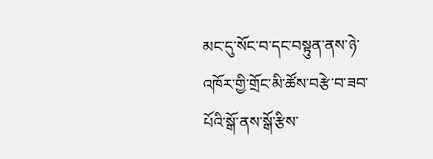མང་དུ་སོང་བ་དང་བསྟུན་ནས་ཉེ་འཁོར་གྱི་གྲོང་མི་ཚོས་བརྩེ་བ་ཟབ་པོའི་སྒོ་ནས་སྒོ་རྩིས་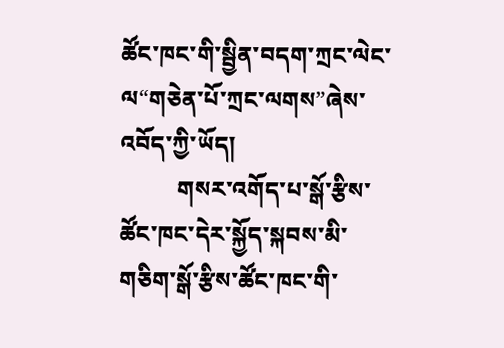ཚོང་ཁང་གི་སྦྱིན་བདག་ཀྲང་ལེང་ལ“གཅེན་པོ་ཀྲང་ལགས”ཞེས་འབོད་ཀྱི་ཡོད།
          གསར་འགོད་པ་སྒོ་རྩིས་ཚོང་ཁང་དེར་སྐྱོད་སྐབས་མི་གཅིག་སྒོ་རྩིས་ཚོང་ཁང་གི་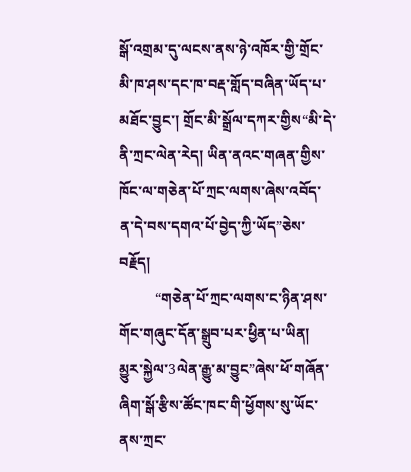སྒོ་འགྲམ་དུ་ལངས་ནས་ཉེ་འཁོར་གྱི་གྲོང་མི་ཁ་ཤས་དང་ཁ་བརྡ་གློད་བཞིན་ཡོད་པ་མཐོང་བྱུང་། གྲོང་མི་སྒྲོལ་དཀར་གྱིས“མི་དེ་ནི་ཀྲང་ལེན་རེད། ཡིན་ནའང་གཞན་གྱིས་ཁོང་ལ་གཅེན་པོ་ཀྲང་ལགས་ཞེས་འབོད་ན་དེ་བས་དགའ་པོ་བྱེད་ཀྱི་ཡོད”ཅེས་བརྗོད།
          “གཅེན་པོ་ཀྲང་ལགས་ང་ཉིན་ཤས་གོང་གཞུང་དོན་སྒྲུབ་པར་ཕྱིན་པ་ཡིན། མྱུར་སྐྱེལ་3ལེན་རྒྱུ་མ་བྱུང”ཞེས་ཕོ་གཞོན་ཞིག་སྒོ་རྩིས་ཚོང་ཁང་གི་ཕྱོགས་སུ་ཡོང་ནས་ཀྲང་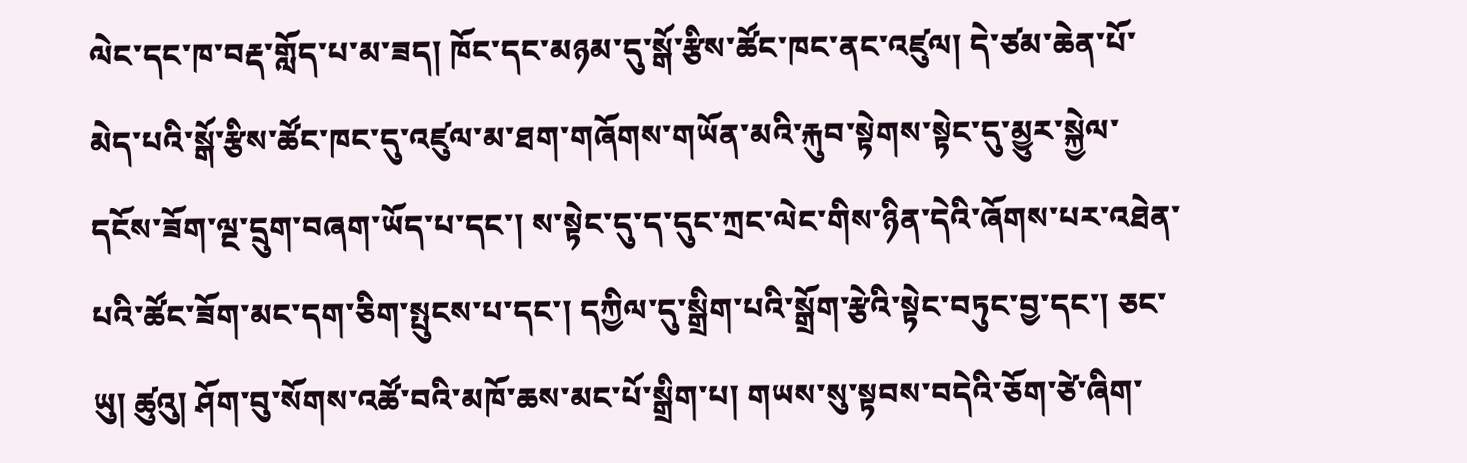ལེང་དང་ཁ་བརྡ་གློད་པ་མ་ཟད། ཁོང་དང་མཉམ་དུ་སྒོ་རྩིས་ཚོང་ཁང་ནང་འཛུལ། དེ་ཙམ་ཆེན་པོ་མེད་པའི་སྒོ་རྩིས་ཚོང་ཁང་དུ་འཛུལ་མ་ཐག་གཞོགས་གཡོན་མའི་རྐུབ་སྟེགས་སྟེང་དུ་མྱུར་སྐྱེལ་དངོས་ཟོག་ལྔ་དྲུག་བཞག་ཡོད་པ་དང་། ས་སྟེང་དུ་ད་དུང་ཀྲང་ལེང་གིས་ཉིན་དེའི་ཞོགས་པར་འཐེན་པའི་ཚོང་ཟོག་མང་དག་ཅིག་སྤུངས་པ་དང་། དཀྱིལ་དུ་སྒྲིག་པའི་སྒྲོག་རྩེའི་སྟེང་བཏུང་བྱ་དང་། ཅང་ཡུ། ཚུའུ། ཤོག་བུ་སོགས་འཚོ་བའི་མཁོ་ཆས་མང་པོ་སྒྲིག་པ། གཡས་སུ་སྟབས་བདེའི་ཅོག་ཙེ་ཞིག་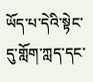ཡོད་པ་དེའི་སྟེང་དུ་གློག་ཀླད་དང་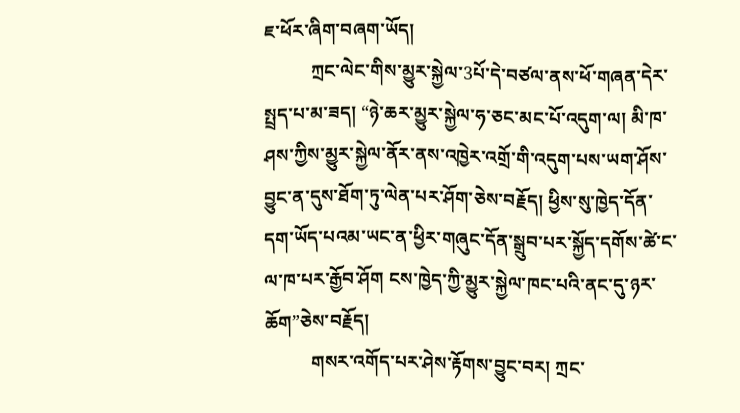ཇ་ཕོར་ཞིག་བཞག་ཡོད།
          ཀྲང་ལེང་གིས་མྱུར་སྐྱེལ་3པོ་དེ་བཙལ་ནས་ཕོ་གཞན་དེར་སྤྲད་པ་མ་ཟད། “ཉེ་ཆར་མྱུར་སྐྱེལ་ཧ་ཅང་མང་པོ་འདུག་ལ། མི་ཁ་ཤས་ཀྱིས་མྱུར་སྐྱེལ་ནོར་ནས་འཁྱེར་འགྲོ་གི་འདུག་པས་ཡག་ཤོས་བྱུང་ན་དུས་ཐོག་ཏུ་ལེན་པར་ཤོག་ཅེས་བརྗོད། ཕྱིས་སུ་ཁྱེད་དོན་དག་ཡོད་པའམ་ཡང་ན་ཕྱིར་གཞུང་དོན་སྒྲུབ་པར་སྐྱོད་དགོས་ཚེ་ང་ལ་ཁ་པར་རྒྱོབ་ཤོག ངས་ཁྱེད་ཀྱི་མྱུར་སྐྱེལ་ཁང་པའི་ནང་དུ་ཉར་ཆོག”ཅེས་བརྗོད།
          གསར་འགོད་པར་ཤེས་རྟོགས་བྱུང་བར། ཀྲང་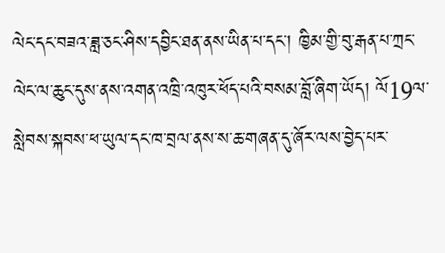ལེང་དང་བཟའ་ཟླ་ཅང་ཤིས་དབྱིང་ཐན་ནས་ཡིན་པ་དང་། ཁྱིམ་གྱི་བུ་རྒན་པ་ཀྲང་ལེང་ལ་ཆུང་དུས་ནས་འགན་འཁྲི་འཁུར་ཕོད་པའི་བསམ་བློ་ཞིག་ཡོད། ལོ19ལ་སླེབས་སྐབས་ཕ་ཡུལ་དང་ཁ་བྲལ་ནས་ས་ཆ་གཞན་དུ་ཞོར་ལས་བྱེད་པར་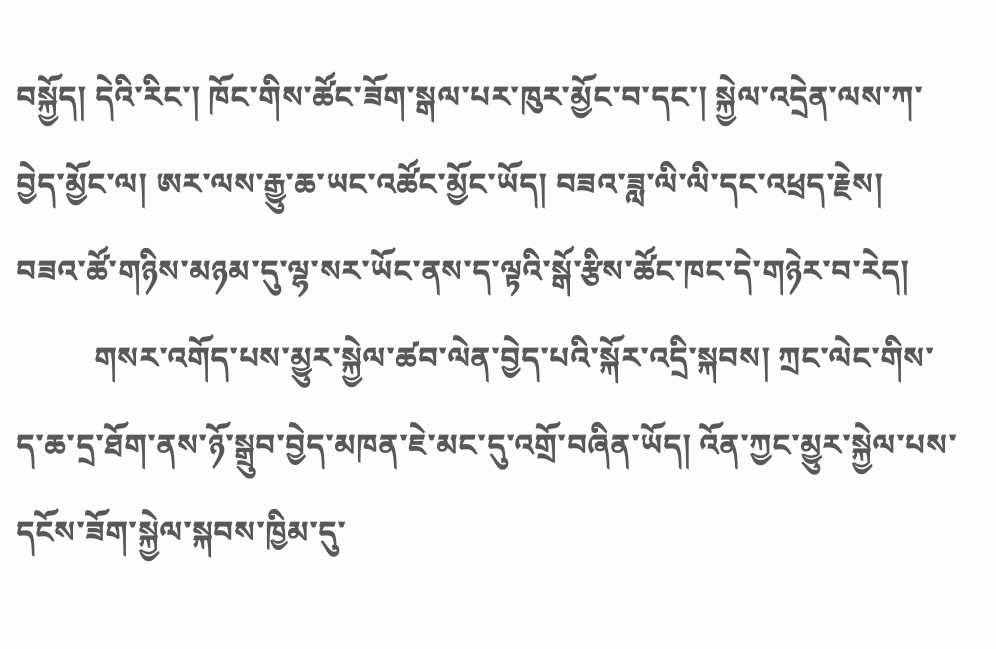བསྐྱོད། དེའི་རིང་། ཁོང་གིས་ཚོང་ཟོག་སྒལ་པར་ཁུར་མྱོང་བ་དང་། སྐྱེལ་འདྲེན་ལས་ཀ་བྱེད་མྱོང་ལ། ཨར་ལས་རྒྱུ་ཆ་ཡང་འཚོང་མྱོང་ཡོད། བཟའ་ཟླ་ལི་ལི་དང་འཕྲད་རྗེས། བཟའ་ཚོ་གཉིས་མཉམ་དུ་ལྷ་སར་ཡོང་ནས་ད་ལྟའི་སྒོ་རྩིས་ཚོང་ཁང་དེ་གཉེར་བ་རེད།
          གསར་འགོད་པས་མྱུར་སྐྱེལ་ཚབ་ལེན་བྱེད་པའི་སྐོར་འདྲི་སྐབས། ཀྲང་ལེང་གིས་ད་ཆ་དྲ་ཐོག་ནས་ཉོ་སྒྲུབ་བྱེད་མཁན་ཇེ་མང་དུ་འགྲོ་བཞིན་ཡོད། འོན་ཀྱང་མྱུར་སྐྱེལ་པས་དངོས་ཟོག་སྐྱེལ་སྐབས་ཁྱིམ་དུ་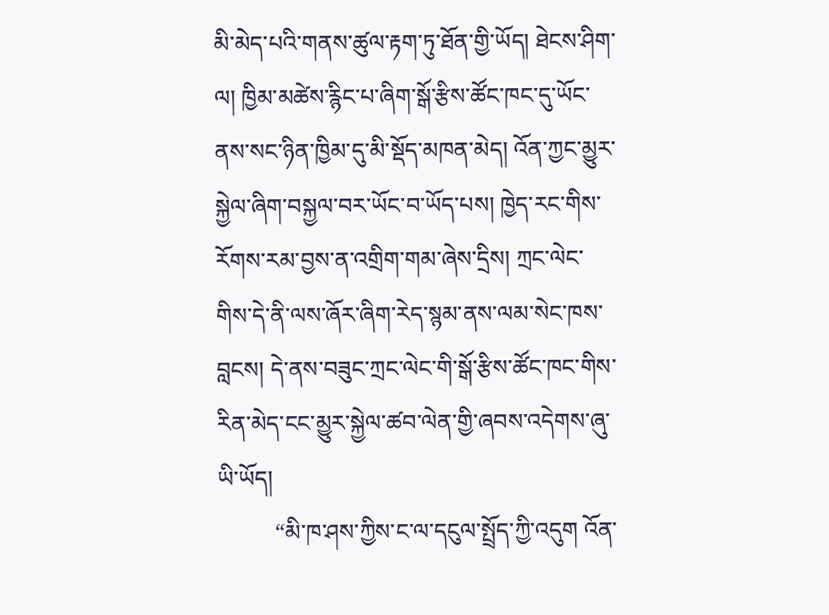མི་མེད་པའི་གནས་ཚུལ་རྟག་ཏུ་ཐོན་གྱི་ཡོད། ཐེངས་ཤིག་ལ། ཁྱིམ་མཚེས་རྙིང་པ་ཞིག་སྒོ་རྩིས་ཚོང་ཁང་དུ་ཡོང་ནས་སང་ཉིན་ཁྱིམ་དུ་མི་སྡོད་མཁན་མེད། འོན་ཀྱང་མྱུར་སྐྱེལ་ཞིག་བསྐྱལ་བར་ཡོང་བ་ཡོད་པས། ཁྱེད་རང་གིས་རོགས་རམ་བྱས་ན་འགྲིག་གམ་ཞེས་དྲིས། ཀྲང་ལེང་གིས་དེ་ནི་ལས་ཞོར་ཞིག་རེད་སྙམ་ནས་ལམ་སེང་ཁས་བླངས། དེ་ནས་བཟུང་ཀྲང་ལེང་གི་སྒོ་རྩིས་ཚོང་ཁང་གིས་རིན་མེད་ངང་མྱུར་སྐྱེལ་ཚབ་ལེན་གྱི་ཞབས་འདེགས་ཞུ་ཡི་ཡོད།
          “མི་ཁ་ཤས་ཀྱིས་ང་ལ་དངུལ་སྤྲོད་ཀྱི་འདུག འོན་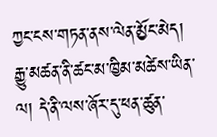ཀྱང་ངས་གཏན་ནས་ལེན་མྱོང་མེད། རྒྱུ་མཚན་ནི་ཚང་མ་ཁྱིམ་མཚེས་ཡིན་ལ། དེ་ནི་ལས་ཞོར་དུ་ཕན་ཚུན་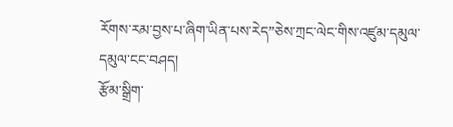རོགས་རམ་བྱས་པ་ཞིག་ཡིན་པས་རེད”ཅེས་ཀྲང་ལེང་གིས་འཛུམ་དམུལ་དམུལ་ངང་བཤད།
རྩོམ་སྒྲིག་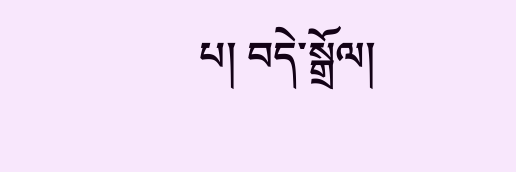པ། བདེ་སྒྲོལ།